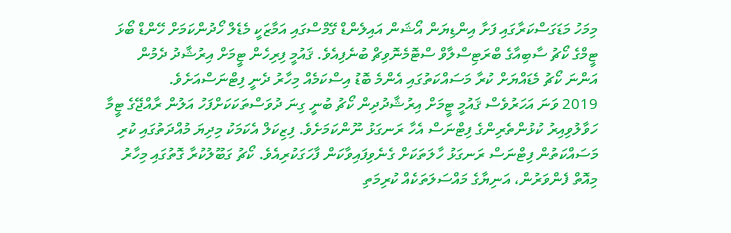މިމަހު މަޑަގަސްކަރާގައި ފަށާ އިންޑިޔަން އޯޝަން އައިލެންޑް ގޭމްސްގައި އަމާޒަކީ މެޑެލް ހޯދުންކަމަށް ހޭންޑް ބޯޅަ ޓީމްގެ ކޯޗު ސާބިއާގެ ބްރަޓިސްލާވް ސްޓޮމެނޮވިޗް ބުނެފިއެވެ. ޤައުމީ ފިރިހެން ޓީމަށް އިރުޝާދު ދެމުން އަންނަ ކޯޗު މެޑައްޔަށް ކުރާ މަސައްކަތުގައި އެންމެ ބޮޑު އިސްކަމެއް މިހާރު ދެނީ ފިޓްނަސްއަށެވެ.
2019 ވަނަ އަހަރުވެސް ޤައުމީ ޓީމަށް އިރުޝާދުދިން ކޯޗު ބުނީ ގިނަ ދުވަސްތަކަކަށްފަހު އަލުން ރާއްޖޭގެ ޓީމާ ހަވާލުވިއިރު ކުޅުންތެރިންގެ ފިޓްނަސް އެހާ ރަނގަޅު ނޫންކަމަށެވެ. ފިޒިކަލް އެކަމަކު މިދިޔަ މުއްދަތުގައި ކުރި މަސައްކަތުން ފިޓްނަސް ރަނގަޅު ހާލަތަކަށް ގެނެވިފައިވާކަން ފާހަގަކުރިއެވެ. ކޯޗު ގަބޫލުކުރާ ގޮތުގައި މިހާރު މިއޮތް ފެންވަރުން، އަނިޔާގެ މައްސަލަތަކެއް ކުރިމަތި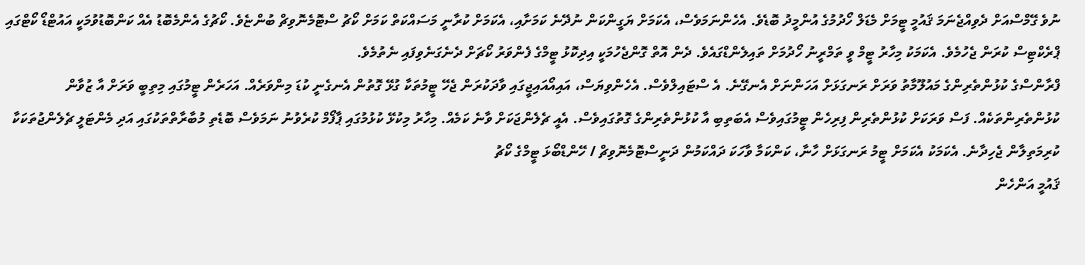ނުވެ ގޭމްސްއަށް ދެވިއްޖެނަމަ ޤައުމީ ޓީމަށް މެޑަލް ހޯދުމުގެ އުންމީދު ބޮޑެވެ. އެހެންނަމަވެސް، އެކަމަށް ޔަގީންކަން ނުދޭނެ ކަމަށާއި، އެކަމަށް ކުރާނީ މަސައްކަތް ކަމަށް ކޯޗު ސްޓޮމެނޮވިޗް ބުންޏެވެ. ކޯޗުގެ އެންމެބޮޑު އެއް ކަންބޮޑުވުމަކީ އައުޓްޑޯ ކޯޓްގައި ޕްރެކްޓިސް ކުރަން ޖެހުމެވެ. އެކަމަކު މިހާރު ޓީމް ވީ ތަމްރީނު ހޯދުމަށް ތައިލެންޑްގައެވެ. ދެން އޮތް ގޮންޖެހުމަކީ އިދިކޮޅު ޓީމްގެ ފެންވަރު ކޯޗަށް ދެނެގަނެވިފައި ނެތުމެވެ.
ފްރާންސްގެ ކުޅުންތެރިންގެ މައުލޫމާތު ވަރަށް ރަނގަޅަށް އަހަންނަށް އެނގޭނެ. އެ ސްޓައިލްވެސް. އެހެންވިޔަސް، އައިއޯއައިޖީގައި ވާދަކުރަން ޖެހޭ ޓީމުތަކާ ގުޅޭ ގޮތުން އެނގެނީ ކުޑަ މިންވަރެއް. އަހަރެން ޓީމުގައި މިތިބީ ވަރަށް އާ ޒުވާން ކުޅުންތެރިންތަކެއް. ފަސް ވަރަކަށް ކުޅުންތެރިން ފިރިހެން ޓީމުގައިވެސް އެބަތިބި އާ ކުޅުންތެރިންގެ ގޮތުގައިވެސް. އެއީ ޗެލެންޖަކަށް ވާނެ ކަމެއް. މިހާރު މިކުޅޭ ކުޅުމުގައި ޕާފޯމް ކުރެވުނު ނަމަވެސް ބޮޑެތި މުބާރާތްތަކުގައި އަދި މެންޓަލީ ޗެލެންޖުތަކަކާ ކުރިމަތިލާން ޖެހިދާނެ. އެކަމަކު އެކަމަށް ޓީމު ރަނގަޅަށް ހާނާ، ކަންކަމާ ވާހަކަ ދައްކަމުން ދަނީސްޓޮމެނޮވިޗް / ހޭންޑްބޯޅަ ޓީމްގެ ކޯޗު
ޤައުމީ އަންހެން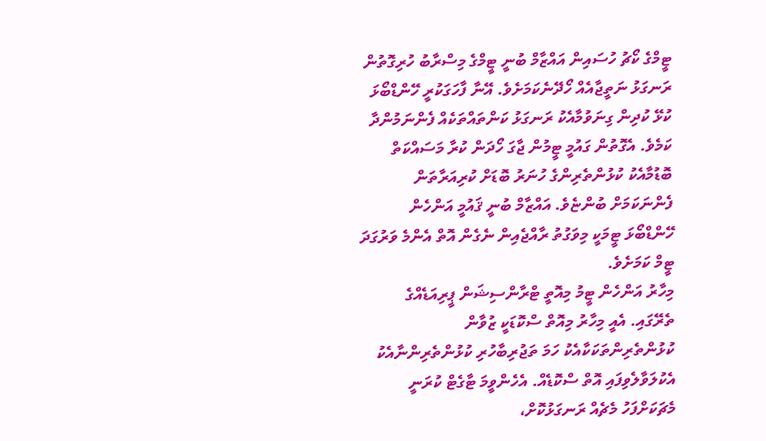ޓީމްގެ ކޯޗު ހުސައިން އައްޒާމް ބުނީ ޓީމްގެ މިސްރާބު ހުރިގޮތުން ރަނގަޅު ނަތީޖާއެއް ހޯދޭނެކަމަށެވެ. އޭނާ ފާހަގަކުރީ ހޭންޑްބޯޅަ ކުޅޭ ކުދިން ގިނަވުމާއެކު ރަނގަޅު ކަންތައްތަކެއް ފެންނަމުންދާ ކަމެވެ. އެގޮތުން ގައުމީ ޓީމުން ޖާގަ ހޯދަން ކުރާ މަސައްކަތް ބޮޑުމާއެކު ކުޅުންތެރިންގެ ހުނަރު ބޮޑަށް ކުރިއަރާތަން ފެންނަކަމަށް ބުންޏެވެ. އައްޒާމް ބުނީ ޤައުމީ އަންހެން ހޭންޑްބޯޅަ ޓީމަކީ މިވަގުތު ރާއްޖެއިން ނެގެން އޮތް އެންމެ ވަރުގަދަ ޓީމް ކަމަށެވެ.
މިހާރު އަންހެން ޓީމު މިއޮތީ ޓްރާންސިޝަން ޕީރިއަޑެއްގެ ތެރޭގައި. އެއީ މިހާރު މިއޮތް ސްކޮޑަކީ ޒުވާން ކުޅުންތެރިންތަކަކާއެކު ހަމަ ތަޖުރިބާހުރި ކުޅުންތެރިންނާއެކު އެކުލަވާލެވިފައި އޮތް ސްކޮޑެއް. އެހެންވީމަ ޓާގެޓް ކުރަނީ މެޗަކަށްފަހު މެޗެއް ރަނގަޅުކޮށް،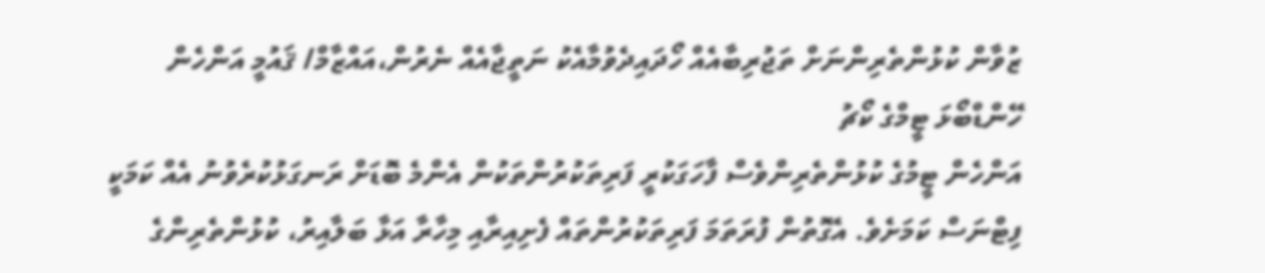ޒުވާން ކުޅުންތެރިންނަށް ތަޖުރިބާއެއް ހޯދައިދެވުމާއެކު ނަތީޖާއެއް ނެރުން،އައްޒާމް/ ޤައުމީ އަންހެން ހޭންޑްބޯޅަ ޓީމްގެ ކޯޗު
އަންހެން ޓީމުގެ ކުޅުންތެރިންވެސް ފާހަގަކުރީ ފަރިތަކުރުންތަކުން އެންމެ ބޮޑަށް ރަނގަޅުކުރެވުނު އެއް ކަމަކީ ފިޓްނަސް ކަމަށެވެ. އެގޮތުން ފުރަތަމަ ފަރިތަކުރުންތައް ފެށިއިރާއި މިހާރާ އަޅާ ބަލާއިރު، ކުޅުންތެރިންގެ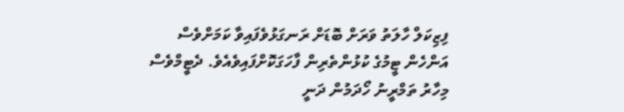ފިޒިކަލް ހާލަތު ވަރަށް ބޮޑަށް ރަނގަޅުވެފައިވާ ކަމަށްވެސް އަންހެން ޓީމުގެ ކުޅުންތެރިން ފާހަގަކޮށްފައިވެއެވެ. ދެޓީމްވެސް މިހާރު ތަމްރީނު ހޯދަމުން ދަނީ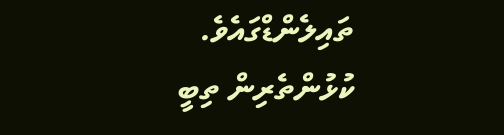ތައިލެންޑްގައެވެ. ކުޅުންތެރިން ތިބީ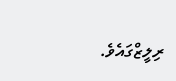ރިލީޒްގައެވެ.